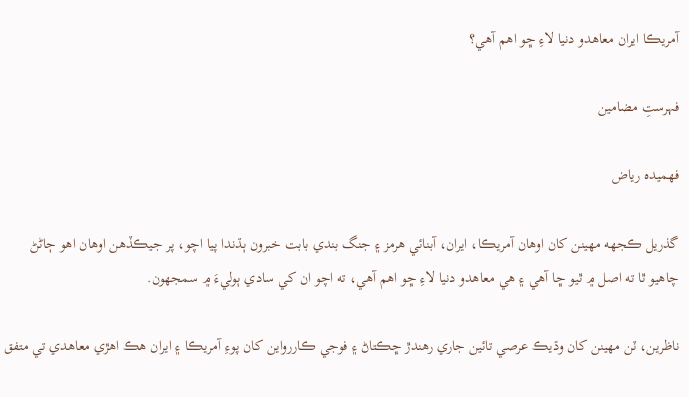آمريڪا ايران معاھدو دنيا لاءِ ڇو اھم آھي؟

فہرستِ مضامین

فهميده رياض

گذريل ڪجهه مهينن کان اوهان آمريڪا، ايران، آبنائي هرمز ۽ جنگ بندي بابت خبرون ٻڌندا پيا اچو، پر جيڪڏهن اوهان اهو ڄاڻڻ چاهيو ٿا ته اصل ۾ ٿيو ڇا آهي ۽ هي معاهدو دنيا لاءِ ڇو اهم آهي، ته اچو ان کي سادي ٻوليءَ ۾ سمجهون.

ناظرين، ٽن مهينن کان وڌيڪ عرصي تائين جاري رهندڙ ڇڪتاڻ ۽ فوجي ڪاررواين کان پوءِ آمريڪا ۽ ايران هڪ اهڙي معاهدي تي متفق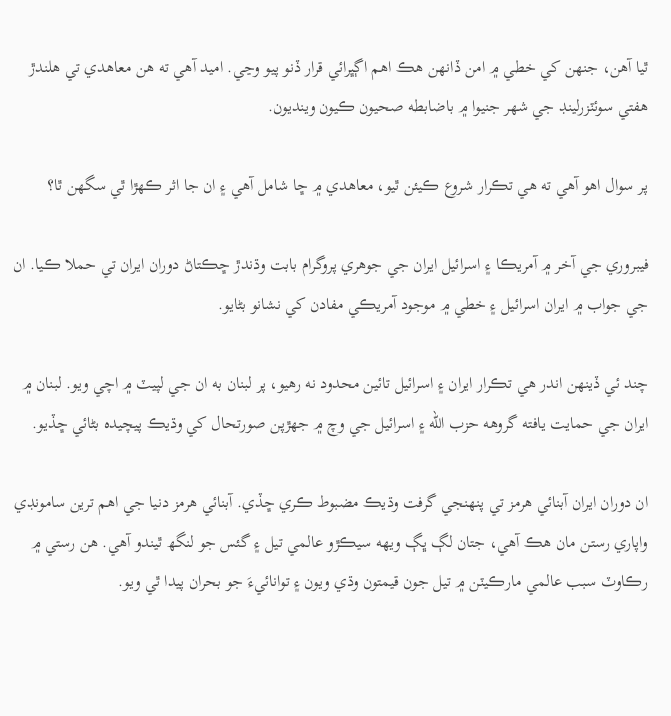ٿيا آهن، جنهن کي خطي ۾ امن ڏانهن هڪ اهم اڳڀرائي قرار ڏنو پيو وڃي. اميد آهي ته هن معاهدي تي هلندڙ هفتي سوئٽزرلينڊ جي شهر جنيوا ۾ باضابطه صحيون ڪيون وينديون.

پر سوال اهو آهي ته هي تڪرار شروع ڪيئن ٿيو، معاهدي ۾ ڇا شامل آهي ۽ ان جا اثر ڪهڙا ٿي سگهن ٿا؟

فيبروري جي آخر ۾ آمريڪا ۽ اسرائيل ايران جي جوهري پروگرام بابت وڌندڙ ڇڪتاڻ دوران ايران تي حملا ڪيا. ان جي جواب ۾ ايران اسرائيل ۽ خطي ۾ موجود آمريڪي مفادن کي نشانو بڻايو.

چند ئي ڏينهن اندر هي تڪرار ايران ۽ اسرائيل تائين محدود نه رهيو، پر لبنان به ان جي لپيٽ ۾ اچي ويو. لبنان ۾ ايران جي حمايت يافته گروهه حزب الله ۽ اسرائيل جي وچ ۾ جهڙپن صورتحال کي وڌيڪ پيچيده بڻائي ڇڏيو.

ان دوران ايران آبنائي هرمز تي پنهنجي گرفت وڌيڪ مضبوط ڪري ڇڏي. آبنائي هرمز دنيا جي اهم ترين سامونڊي واپاري رستن مان هڪ آهي، جتان لڳ ڀڳ ويهه سيڪڙو عالمي تيل ۽ گئس جو لنگھ ٿيندو آهي. هن رستي ۾ رڪاوٽ سبب عالمي مارڪيٽن ۾ تيل جون قيمتون وڌي ويون ۽ توانائيءَ جو بحران پيدا ٿي ويو.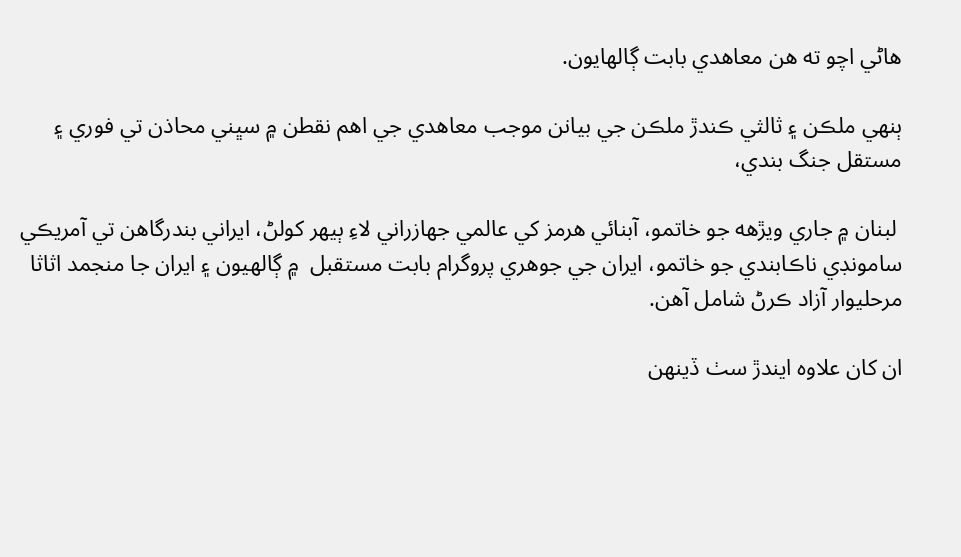هاڻي اچو ته هن معاهدي بابت ڳالهايون.

ٻنهي ملڪن ۽ ثالثي ڪندڙ ملڪن جي بيانن موجب معاهدي جي اهم نقطن ۾ سڀني محاذن تي فوري ۽ مستقل جنگ بندي،

 لبنان ۾ جاري ويڙهه جو خاتمو، آبنائي هرمز کي عالمي جهازراني لاءِ ٻيهر کولڻ، ايراني بندرگاهن تي آمريڪي سامونڊي ناڪابندي جو خاتمو، ايران جي جوهري پروگرام بابت مستقبل  ۾ ڳالهيون ۽ ايران جا منجمد اثاثا مرحليوار آزاد ڪرڻ شامل آهن.

ان کان علاوه ايندڙ سٺ ڏينهن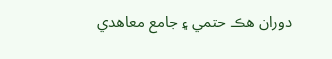دوران هڪ حتمي ۽ جامع معاهدي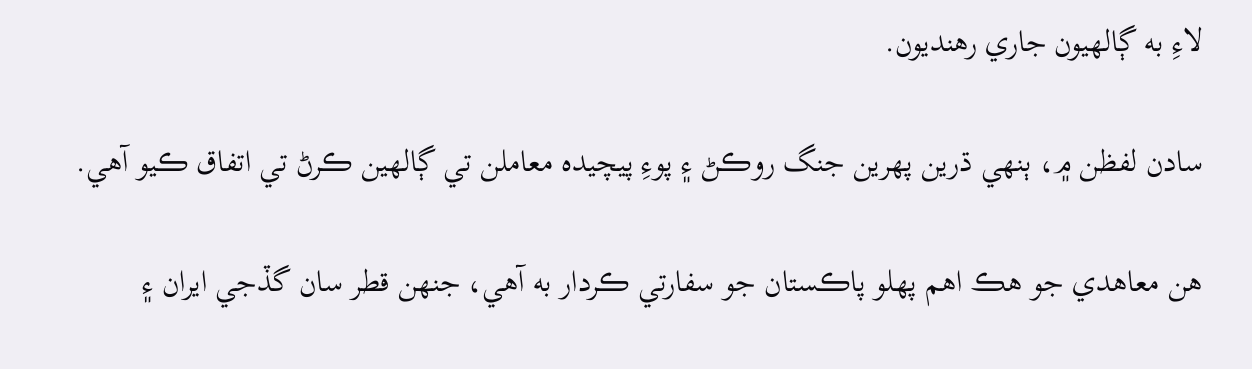لاءِ به ڳالهيون جاري رهنديون.

سادن لفظن ۾، ٻنهي ڌرين پهرين جنگ روڪڻ ۽ پوءِ پيچيده معاملن تي ڳالهين ڪرڻ تي اتفاق ڪيو آهي.

هن معاهدي جو هڪ اهم پهلو پاڪستان جو سفارتي ڪردار به آهي، جنهن قطر سان گڏجي ايران ۽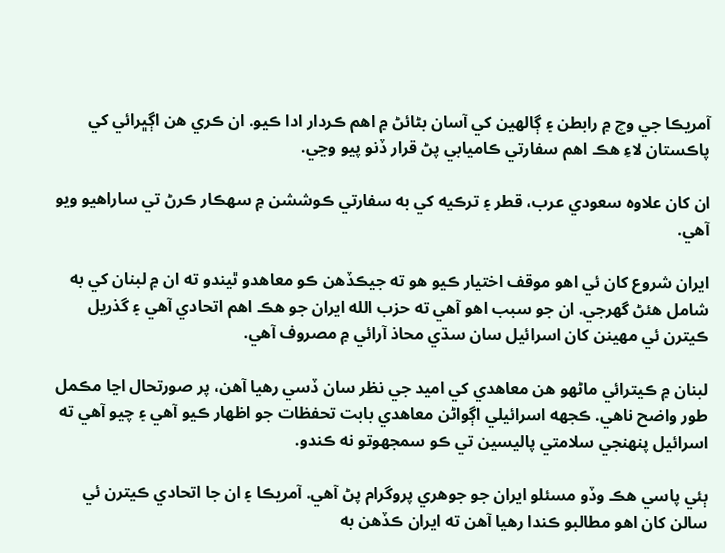آمريڪا جي وچ ۾ رابطن ۽ ڳالهين کي آسان بڻائڻ ۾ اهم ڪردار ادا ڪيو. ان ڪري هن اڳڀرائي کي پاڪستان لاءِ هڪ اهم سفارتي ڪاميابي پڻ قرار ڏنو پيو وڃي.

ان کان علاوه سعودي عرب، قطر ۽ ترڪيه کي به سفارتي ڪوششن ۾ سهڪار ڪرڻ تي ساراهيو ويو آهي.

ايران شروع کان ئي اهو موقف اختيار ڪيو هو ته جيڪڏهن ڪو معاهدو ٿيندو ته ان ۾ لبنان کي به شامل هئڻ گهرجي. ان جو سبب اهو آهي ته حزب الله ايران جو هڪ اهم اتحادي آهي ۽ گذريل ڪيترن ئي مهينن کان اسرائيل سان سڌي محاذ آرائي ۾ مصروف آهي.

لبنان ۾ ڪيترائي ماڻهو هن معاهدي کي اميد جي نظر سان ڏسي رهيا آهن، پر صورتحال اڃا مڪمل طور واضح ناهي. ڪجهه اسرائيلي اڳواڻن معاهدي بابت تحفظات جو اظهار ڪيو آهي ۽ چيو آهي ته اسرائيل پنهنجي سلامتي پاليسين تي ڪو سمجهوتو نه ڪندو.

ٻئي پاسي هڪ وڏو مسئلو ايران جو جوهري پروگرام پڻ آهي. آمريڪا ۽ ان جا اتحادي ڪيترن ئي سالن کان اهو مطالبو ڪندا رهيا آهن ته ايران ڪڏهن به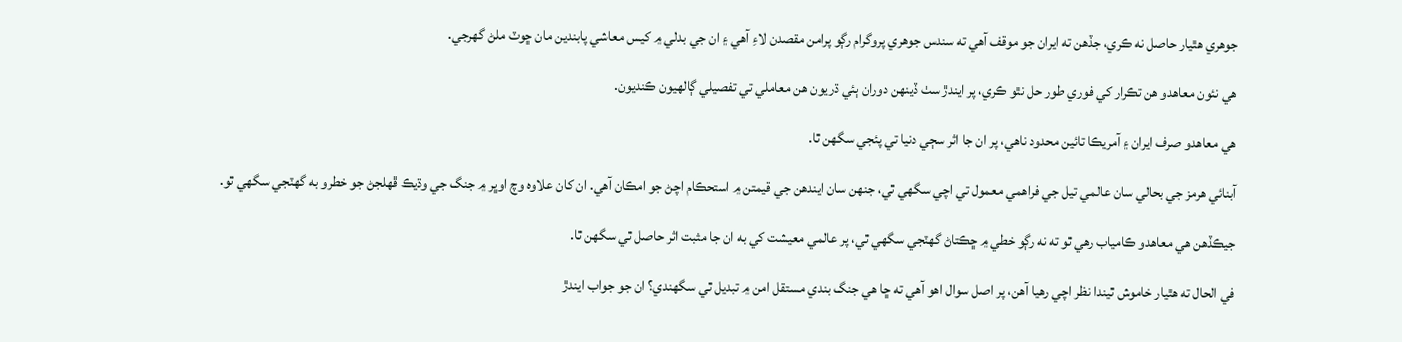جوهري هٿيار حاصل نه ڪري، جڏهن ته ايران جو موقف آهي ته سندس جوهري پروگرام رڳو پرامن مقصدن لاءِ آهي ۽ ان جي بدلي ۾ کيس معاشي پابندين مان ڇوٽ ملڻ گهرجي.

هي نئون معاهدو هن تڪرار کي فوري طور حل نٿو ڪري، پر ايندڙ سٺ ڏينهن دوران ٻئي ڌريون هن معاملي تي تفصيلي ڳالهيون ڪنديون.

هي معاهدو صرف ايران ۽ آمريڪا تائين محدود ناهي، پر ان جا اثر سڄي دنيا تي پئجي سگهن ٿا.

آبنائي هرمز جي بحالي سان عالمي تيل جي فراهمي معمول تي اچي سگهي ٿي، جنهن سان ايندھن جي قيمتن ۾ استحڪام اچڻ جو امڪان آهي. ان کان علاوه وچ اوڀر ۾ جنگ جي وڌيڪ ڦهلجڻ جو خطرو به گهٽجي سگهي ٿو.

جيڪڏهن هي معاهدو ڪامياب رهي ٿو ته نه رڳو خطي ۾ ڇڪتاڻ گهٽجي سگهي ٿي، پر عالمي معيشت کي به ان جا مثبت اثر حاصل ٿي سگهن ٿا.

في الحال ته هٿيار خاموش ٿيندا نظر اچي رهيا آهن، پر اصل سوال اهو آهي ته ڇا هي جنگ بندي مستقل امن ۾ تبديل ٿي سگهندي؟ ان جو جواب ايندڙ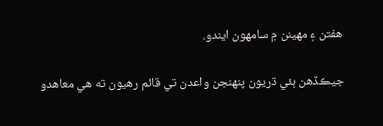هفتن ۽ مهينن ۾ سامهون ايندو.

جيڪڏهن ٻئي ڌريون پنهنجن واعدن تي قائم رهيون ته هي معاهدو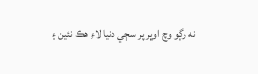نه رڳو وچ اوڀر پر سڄي دنيا لاءِ هڪ نئين ۽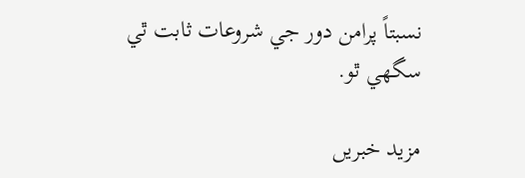نسبتاً پرامن دور جي شروعات ثابت ٿي سگهي ٿو.

مزید خبریں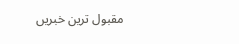مقبول ترین خبریں